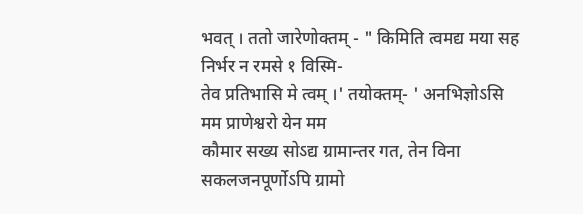भवत् । ततो जारेणोक्तम् - " किमिति त्वमद्य मया सह निर्भर न रमसे १ विस्मि-
तेव प्रतिभासि मे त्वम् ।' तयोक्तम्- ' अनभिज्ञोऽसि मम प्राणेश्वरो येन मम
कौमार सख्य सोऽद्य ग्रामान्तर गत, तेन विना सकलजनपूर्णोऽपि ग्रामो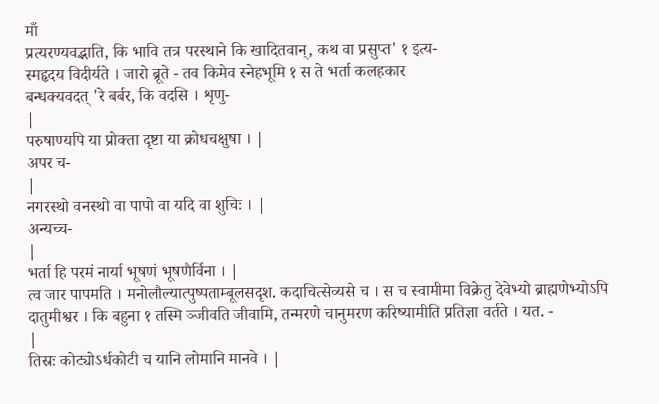माँ
प्रत्यरण्यवद्भाति, कि भावि तत्र परस्थाने कि खादितवान्, कथ वा प्रसुप्त' १ इत्य-
स्महृदय विदीर्यते । जारो ब्रूते - तव किमेव स्नेहभूमि १ स ते भर्ता कलहकार
बन्धक्यवदत् 'रे बर्बर, कि वदसि । शृणु-
|
परुषाण्यपि या प्रोक्ता दृष्टा या क्रोधचक्षुषा । |
अपर च-
|
नगरस्थो वनस्थो वा पापो वा यदि वा शुचिः । |
अन्यच्च-
|
भर्ता हि परमं नार्या भूषणं भूषणैर्विना । |
त्व जार पापमति । मनोलौल्यात्पुष्पताम्बूलसदृश. कदाचित्सेव्यसे च । स च स्वामीमा विक्रेतु देवेभ्यो ब्राह्मणेभ्योऽपि दातुमीश्वर । कि बहुना १ तस्मि ञ्जीवति जीवामि, तन्मरणे चानुमरण करिष्यामीति प्रतिज्ञा वर्तते । यत. -
|
तिस्रः कोट्योऽर्धकोटी च यानि लोमानि मानवे । |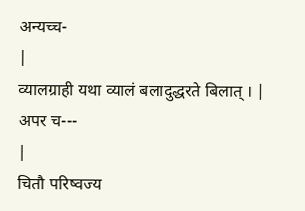अन्यच्च-
|
व्यालग्राही यथा व्यालं बलादुद्धरते बिलात् । |
अपर च---
|
चितौ परिष्वज्य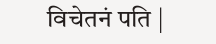विचेतनं पति |